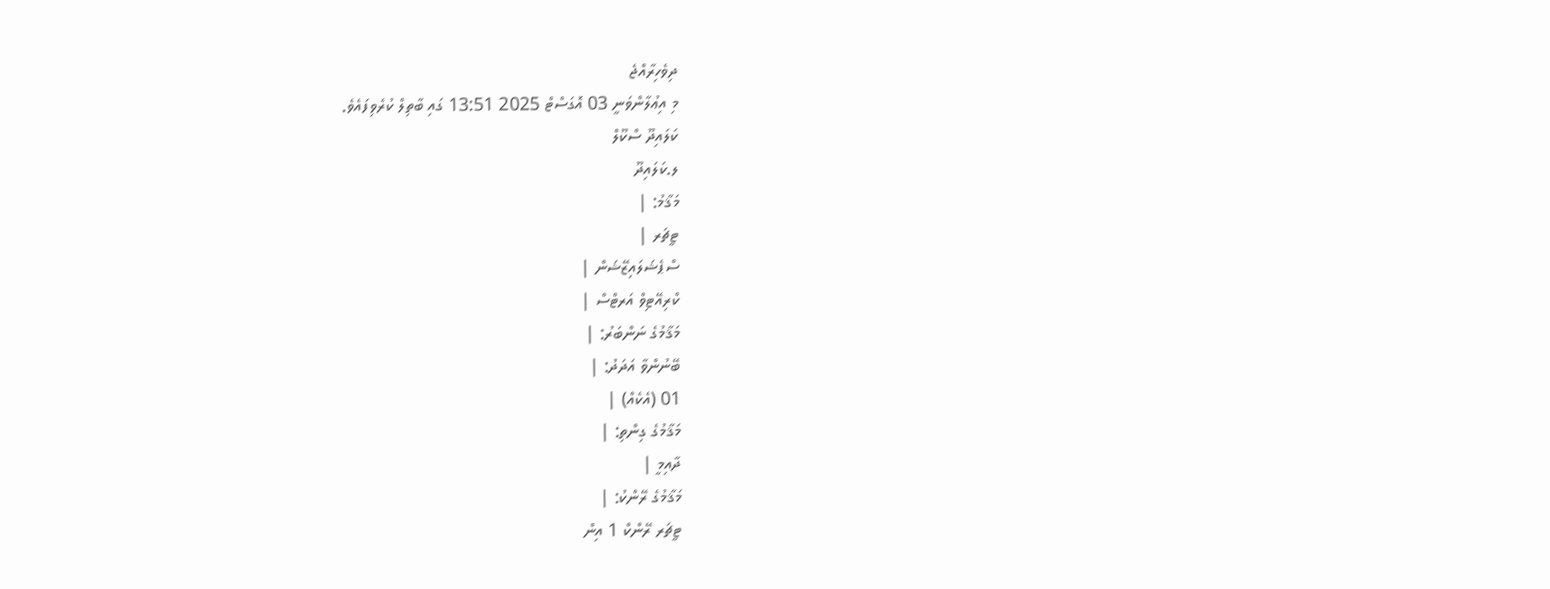ދިވެހިރާއްޖެ
މި އިޢުލާންވަނީ 03 އޮގަސްޓް 2025 13:51 ގައި ބާތިލް ކުރެވިފައެވެ.
ކަލައިދޫ ސްކޫލް
ލ.ކަލައިދޫ
މަޤާމު: |
ޓީޗަރ |
ސްޕެޝަލައިޒޭޝަން |
ކްރިއޭޓިވް އަރޓްސް |
މަޤާމުގެ ނަންބަރު: |
ބޭނުންވާ އަދަދު: |
01 (އެކެއް) |
މަޤާމުގެ ގިންތި: |
ދާއިމީ |
މަޤާމުގެ ރޭންކު: |
ޓީޗަރ ރޭންކް 1 އިން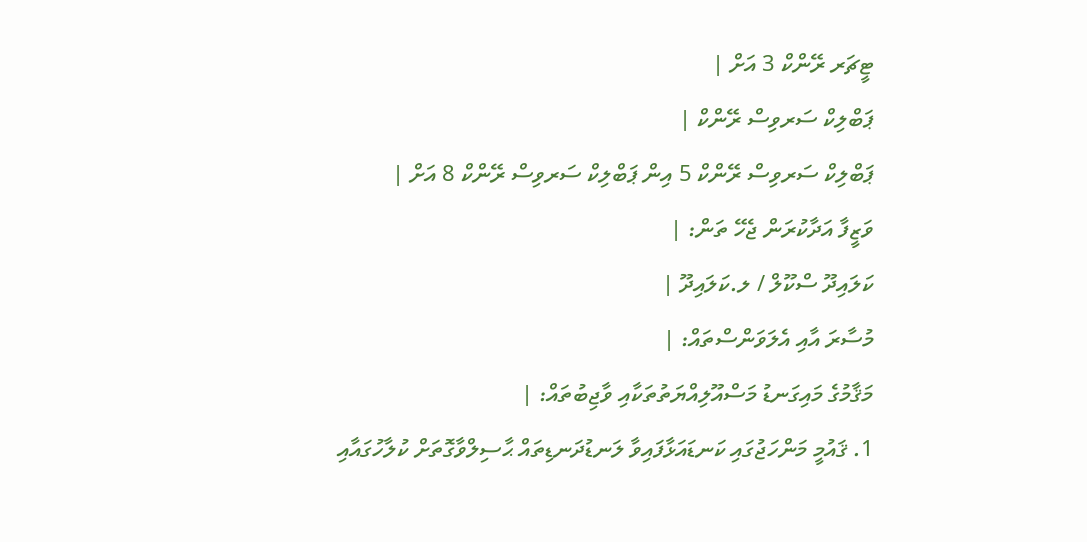ޓީޗަރ ރޭންކް 3 އަށް |
ޕަބްލިކް ސަރވިސް ރޭންކް |
ޕަބްލިކް ސަރވިސް ރޭންކް 5 އިން ޕަބްލިކް ސަރވިސް ރޭންކް 8 އަށް |
ވަޒީފާ އަދާކުރަން ޖެހޭ ތަން: |
ކަލައިދޫ ސްކޫލް / ލ.ކަލައިދޫ |
މުސާރަ އާއި އެލަވަންސްތައް: |
މަޤާމުގެ މައިގަނޑު މަސްއޫލިއްޔަތުތަކާއި ވާޖިބުތައް: |
1. ޤައުމީ މަންހަޖުގައި ކަނޑައަޅާފައިވާ ލަނޑުދަނޑިތައް ޙާސިލްވާގޮތަށް ކުލާހުގައާއި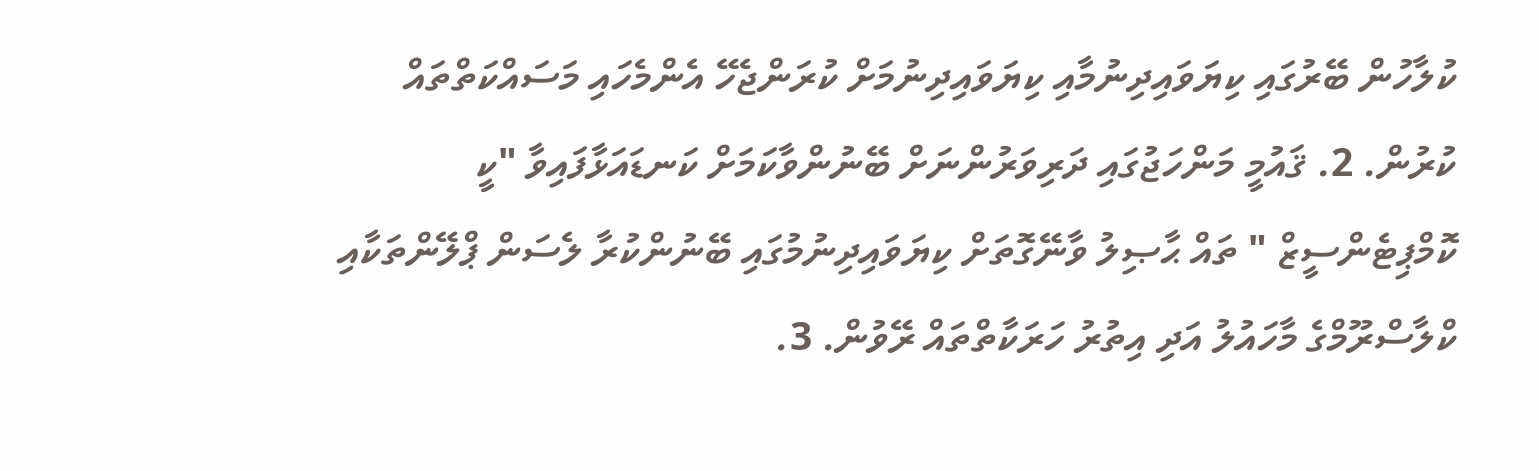ކުލާހުން ބޭރުގައި ކިޔަވައިދިނުމާއި ކިޔަވައިދިނުމަށް ކުރަންޖެހޭ އެންމެހައި މަސައްކަތްތައް ކުރުން. 2. ޤައުމީ މަންހަޖުގައި ދަރިވަރުންނަށް ބޭނުންވާކަމަށް ކަނޑައަޅާފައިވާ "ކީ ކޮމްޕިޓެންސީޒް " ތައް ޙާޞިލު ވާނޭގޮތަށް ކިޔަވައިދިނުމުގައި ބޭނުންކުރާ ލެސަން ޕްލޭންތަކާއި ކްލާސްރޫމްގެ މާހައުލު އަދި އިތުރު ހަރަކާތްތައް ރޭވުން. 3.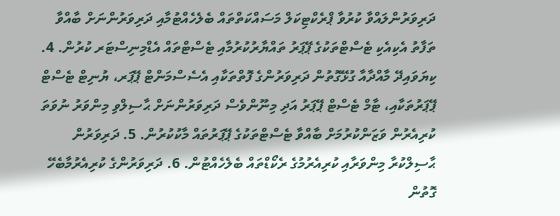ދަރިވަރުންލައްވާ ކުރުވާ ޕްރެކްޓިކަލް މަސައްކަތްތައް ބެލެހެއްޓުމާއި ދަރިވަރުންނަށް ބާއްވާ ތަފާތު އެކިއެކި ޓެސްޓްތަކުގެ ޕޭޕަރު ތައްޔާރުކުރުމާއި ޓެސްޓްތައް އެޑްމިނިސްޓަރ ކުރުން. 4. ކިޔަވައިދޭ މާއްދާއާ ގުޅޭގޮތުން ދަރިވަރުންގެ ފޮތްތަކާއި އެސެސްމަންޓް ޕޭޕަރ، ޔުނިޓް ޓެސްޓް ޕޭޕަރުތަކާއި، ޓާމް ޓެސްޓް ޕޭޕަރު އަދި މިނޫންވެސް ދަރިވަރުންނަށް ޙާސިލްވި މިންވަރު ނުވަތަ ކުރިއެރުން ވަޒަންކުރުމަށް ބާއްވާ ޓެސްޓްތަކުގެ ޕޭޕަރުތައް މާކުކުރުން. 5. ދަރިވަރުން ޙާސިލްކުރާ މިންވަރާއި ކުރިއެރުމުގެ ރެކޯޑްތައް ބެލެހެއްޓުން. 6. ދަރިވަރުންގެ ކުރިއެރުމާބެހޭ ގޮތުން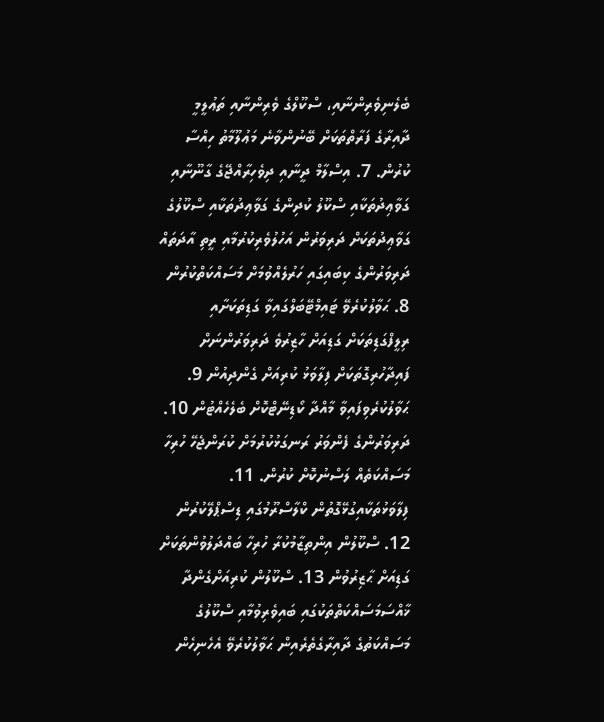ބެލެނިވެރިންނާއި، ސްކޫލްގެ ވެރިންނާއި ތަޢުލީމީ ދާއިރާގެ ފަރާތްތަކަށް ބޭނުންވާނެ މަޢުލޫމާތު ހިއްސާ ކުރުން. 7. އިސްލާމް ދީނާއި ދިވެހިރާއްޖޭގެ ގާނޫނާއި ގަވާޢިދުތަކާއި ސްކޫލު ކުދިންގެ ގަވާޢިދުތަކާއި ސްކޫލުގެ ގަވާޢިދުތަކަށް ދަރިވަރުން އަހުލުވެރިކުރުމާއި ރީތި އާދަތައް ދަރިވަރުންގެ ކިބައިގައި ހަރުލެއްވުމަށް މަސައްކަތްކުރުން 8. ޙަވާލުކުރެވޭ ޓައިމްޓޭބަލްގައިވާ ގަޑިތަކަށާއި ރިލީފްގަޑިތަކަށް ގަޑިއަށް ހާޒިރުވެ ދަރިވަރުންނަށް ފައިދާހުރިގޮތަކަށް ފިލާވަޅު ކުރިއަށް ގެންދިއުން 9. ޙަވާލުކުރެވިފައިވާ މާއްދާ ކޯޑިނޭޓްކޮށް ބެލެހެއްޓުން 10. ދަރިވަރުންގެ ފެންވަރު ރަނގަޅުކުރުމަށް ކުރަންޖެހޭ ހުރިހާ މަސައްކަތެއް ލަސްނުކޮށް ކުރުން. 11. ފިލާވަޅުތަކާއިގުޅޭގޮތުން ކްލާސްރޫމުގައި ޑިސްޕްލޭކުރުން 12. ސްކޫލުން އިންތިޒާމުކުރާ ހުރިހާ ބައްދަލުވުންތަކަށް ގަޑިއަށް ޙާޒިރުވުން 13. ސްކޫލުން ކުރިއަށްގެންދާ ޚާއްސަމަސައްކަތްތަކުގައި ބައިވެރިވުމާއި ސްކޫލުގެ މަސައްކަތުގެ ދާއިރާގެތެރެއިން ޙަވާލުކުރެވޭ އެހެނިހެން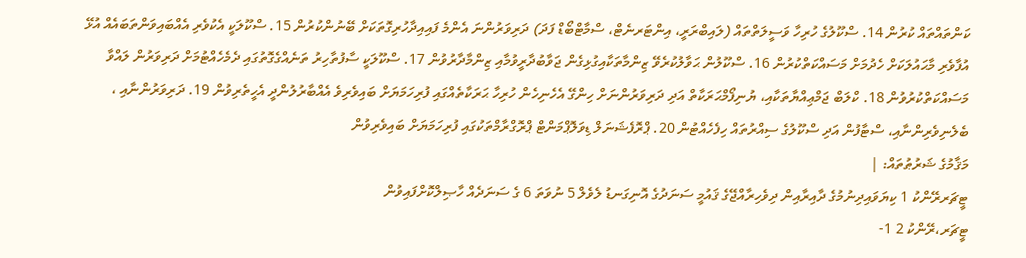ކަންތައްތައް ކުރުން 14. ސްކޫލުގެ ހުރިހާ ވަސީލަތްތައް (ލައިބްރަރީ، އިންޓަރނެޓް، ސްމާޓްބޯޑް ފަދަ) ދަރިވަރުންނަ އެންމެ ފައިއިދާހުރިގޮތަކަށް ބޭނުންކުރުން 15. ސްކޫލަކީ އެކުވެރި އެއްބައިވަންތަބައެއް އުޅޭ އުފާވެރި މާޙައުލަކަށް ހެދުމަށް މަސައްކަތްކުރުން 16. ސްކޫލުން ޙަވާލުކުރެވޭ ޒިންމާތަކާއިގުޅިގެން ޖަވާބުދާރީވުމާއި ޒިންމާދާރުވުން 17. ސްކޫލަކީ ސާފުތާހިރު ތަނެއްގެގޮތުގައި ދެމެހެއްޓުމަށް ދަރިވަރުން ލައްވާ މަސައްކަތްކުރުވުން 18. ކްލަބް ޖަމްޢިއްޔާތަކާއި، ޔުނިފޯމްޙަރަކާތް އަދި ދަރިވަރުންނަށް ހިންގޭ އެހެނިހެން ހުރިހާ ޙަރަކާތެއްގައި ފުރިހަމަޔަށް ބައިވެރިވެ އެއްބާރުލުންދީ އެހީތެރިވުން 19. ދަރިވަރުންނާއި ، ބެލެނިވެރިންނާއި، ސްޓާފުން އަދި ސްކޫލުގެ ސިއްރުތައް ހިފެހެއްޓުން 20. ޕްރޮފެޝަނަލް ޑިވަލޮޕްމަންޓް ޕްރޮގްރާމްތަކުގައި ފުރިހަމަޔަށް ބައިވެރިވުން
މަޤާމުގެ ޝަރުޠުތައް: |
ޓީޗަރރޭންކު 1 ކިޔަވައިދިނުމުގެ ދާއިރާއިން ދިވެހިރާއްޖޭގެ ޤައުމީ ސަނަދުގެ އޮނިގަނޑު ލެވެލް 5 ނުވަތަ 6 ގެ ސަނަދެއް ހާޞިލްކޮށްފައިވުން
ޓީޗަރ،ރޭންކު 2 1-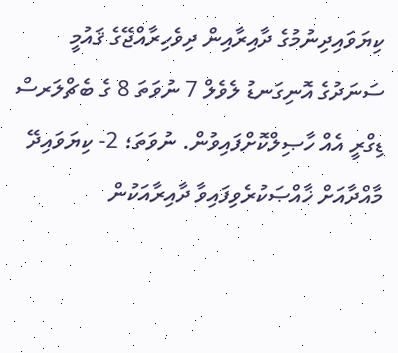ކިޔަވައިދިނުމުގެ ދާއިރާއިން ދިވެހިރާއްޖޭގެ ޤައުމީ ސަނަދުގެ އޮނިގަނޑު ލެވެލް 7 ނުވަތަ 8 ގެ ބެޗްލަރސް ޑިގްރީ އެއް ހާޞިލްކޮށްފައިވުން. ނުވަތަ؛ 2- ކިޔަވައިދޭ މާއްދާއަށް ޚާއްޞަކުރެވިފައިވާ ދާއިރާއަކުން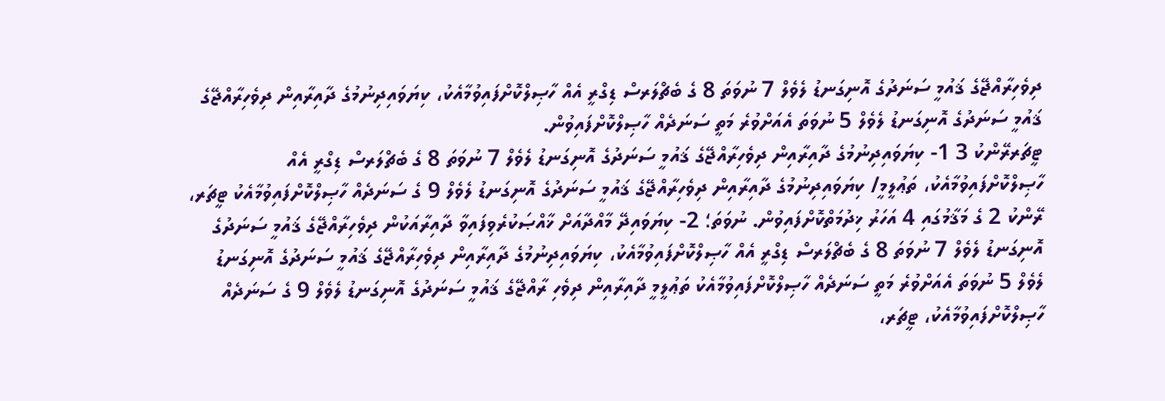ދިވެހިރާއްޖޭގެ ޤައުމީ ސަނަދުގެ އޮނިގަނޑު ލެވެލް 7 ނުވަތަ 8 ގެ ބެޗްލަރސް ޑިގްރީ އެއް ހާޞިލްކޮށްފައިވުމާއެކު، ކިޔަވައިދިނުމުގެ ދާއިރާއިން ދިވެހިރާއްޖޭގެ ޤައުމީ ސަނަދުގެ އޮނިގަނޑު ލެވެލް 5 ނުވަތަ އެއަށްވުރެ މަތީ ސަނަދެއް ހާޞިލްކޮށްފައިވުން.
ޓީޗަރރޭންކު 3 1- ކިޔަވައިދިނުމުގެ ދާއިރާއިން ދިވެހިރާއްޖޭގެ ޤައުމީ ސަނަދުގެ އޮނިގަނޑު ލެވެލް 7 ނުވަތަ 8 ގެ ބެޗްލަރސް ޑިގްރީ އެއް ހާޞިލްކޮށްފައިވުމާއެކު، ތަޢުލީމީ/ ކިޔަވައިދިނުމުގެ ދާއިރާއިން ދިވެހިރާއްޖޭގެ ޤައުމީ ސަނަދުގެ އޮނިގަނޑު ލެވެލް 9 ގެ ސަނަދެއް ހާޞިލްކޮށްފައިވުމާއެކު ޓީޗަރ، ރޭންކު 2 ގެ މަޤާމުގައި 4 އަހަރު ޚިދުމަތްކޮށްފައިވުން. ނުވަތަ؛ 2- ކިޔަވައިދޭ މާއްދާއަށް ޚާއްޞަކުރެވިފައިވާ ދާއިރާއަކުން ދިވެހިރާއްޖޭގެ ޤައުމީ ސަނަދުގެ އޮނިގަނޑު ލެވެލް 7 ނުވަތަ 8 ގެ ބެޗްލަރސް ޑިގްރީ އެއް ހާޞިލްކޮށްފައިވުމާއެކު، ކިޔަވައިދިނުމުގެ ދާއިރާއިން ދިވެހިރާއްޖޭގެ ޤައުމީ ސަނަދުގެ އޮނިގަނޑު ލެވެލް 5 ނުވަތަ އެއަށްވުރެ މަތީ ސަނަދެއް ހާޞިލްކޮށްފައިވުމާއެކު ތަޢުލީމީ ދާއިރާއިން ދިވެހި ރާއްޖޭގެ ޤައުމީ ސަނަދުގެ އޮނިގަނޑު ލެވެލް 9 ގެ ސަނަދެއް ހާޞިލްކޮށްފައިވުމާއެކު، ޓީޗަރ،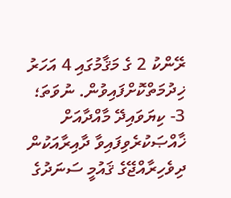ރޭންކު 2 ގެ މަޤާމުގައި 4 އަހަރު ޚިދުމަތްކޮށްފައިވުން. ނުވަތަ؛ 3- ކިޔަވައިދޭ މާއްދާއަށް ޚާއްޞަކުރެވިފައިވާ ދާއިރާއަކުން ދިވެހިރާއްޖޭގެ ޤައުމީ ސަނަދުގެ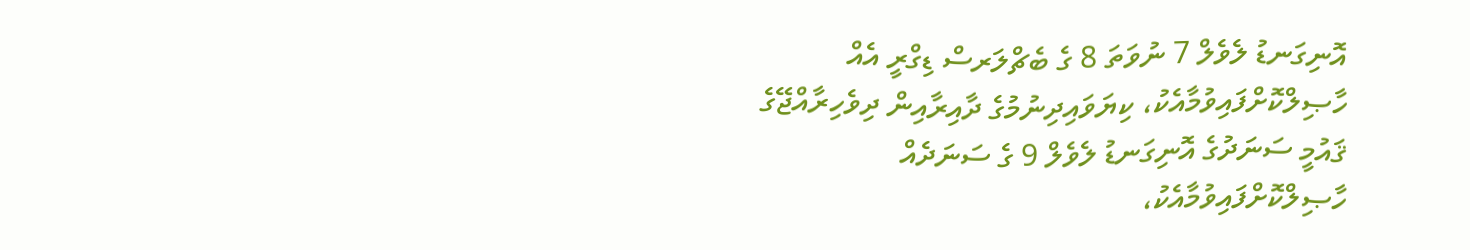އޮނިގަނޑު ލެވެލް 7 ނުވަތަ 8 ގެ ބެޗްލަރސް ޑިގްރީ އެއް ހާޞިލްކޮށްފައިވުމާއެކު، ކިޔަވައިދިނުމުގެ ދާއިރާއިން ދިވެހިރާއްޖޭގެ ޤައުމީ ސަނަދުގެ އޮނިގަނޑު ލެވެލް 9 ގެ ސަނަދެއް ހާޞިލްކޮށްފައިވުމާއެކު،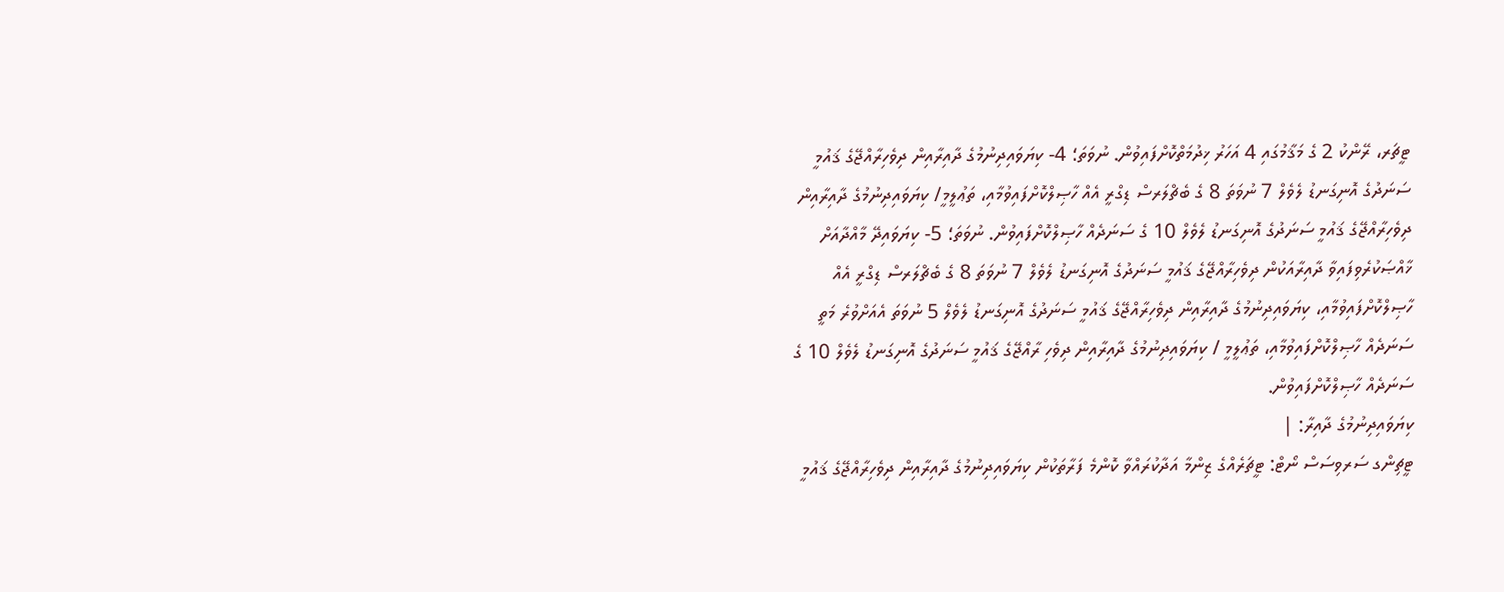ޓީޗަރ، ރޭންކު 2 ގެ މަޤާމުގައި 4 އަހަރު ޚިދުމަތްކޮށްފައިވުން. ނުވަތަ؛ 4- ކިޔަވައިދިނުމުގެ ދާއިރާއިން ދިވެހިރާއްޖޭގެ ޤައުމީ ސަނަދުގެ އޮނިގަނޑު ލެވެލް 7 ނުވަތަ 8 ގެ ބެޗްލަރސް ޑިގްރީ އެއް ހާޞިލްކޮށްފައިވުމާއި، ތަޢުލީމީ/ ކިޔަވައިދިނުމުގެ ދާއިރާއިން ދިވެހިރާއްޖޭގެ ޤައުމީ ސަނަދުގެ އޮނިގަނޑު ލެވެލް 10 ގެ ސަނަދެއް ހާޞިލްކޮށްފައިވުން. ނުވަތަ؛ 5- ކިޔަވައިދޭ މާއްދާއަށް ޚާއްޞަކުރެވިފައިވާ ދާއިރާއަކުން ދިވެހިރާއްޖޭގެ ޤައުމީ ސަނަދުގެ އޮނިގަނޑު ލެވެލް 7 ނުވަތަ 8 ގެ ބެޗްލަރސް ޑިގްރީ އެއް ހާޞިލްކޮށްފައިވުމާއި، ކިޔަވައިދިނުމުގެ ދާއިރާއިން ދިވެހިރާއްޖޭގެ ޤައުމީ ސަނަދުގެ އޮނިގަނޑު ލެވެލް 5 ނުވަތަ އެއަށްވުރެ މަތީ ސަނަދެއް ހާޞިލްކޮށްފައިވުމާއި، ތަޢުލީމީ / ކިޔަވައިދިނުމުގެ ދާއިރާއިން ދިވެހި ރާއްޖޭގެ ޤައުމީ ސަނަދުގެ އޮނިގަނޑު ލެވެލް 10 ގެ ސަނަދެއް ހާޞިލްކޮށްފައިވުން.
ކިޔަވައިދިނުމުގެ ދާއިރާ: |
ޓީޗިންގ ސަރވިސަސް ނޯޓް: ޓީޗަރެއްގެ ޒިންމާ އަދާކުރައްވާ ކޮންމެ ފަރާތަކުން ކިޔަވައިދިނުމުގެ ދާއިރާއިން ދިވެހިރާއްޖޭގެ ޤައުމީ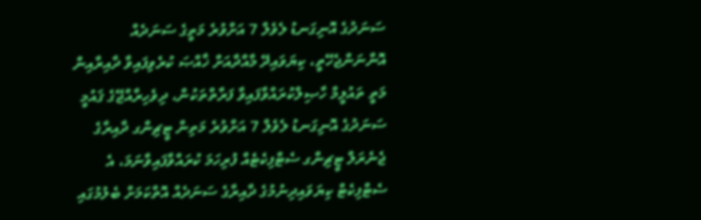ސަނަދުގެ އޮނިގަނޑު ލެވެލް 7 އަށްވުރެ މަތީގެ ސަނަދެއް އޮންނަންޖެހޭތީ، ކިޔަވައިދޭ މާއްދާއަށް ޚާއްޞަ ކުރެވިފައިވާ ދާއިރާއިން މަތީ ތައުލީމް ހާޞިލްކުރައްވާފައިވާ ފަރާތްތަކުން، ދިވެހިރާއްޖޭގެ ޤައުމީ ސަނަދުގެ އޮނިގަނޑު ލެވެލް 7 އަށްވުރެ މަތިން ޓީޗިންގ ދާއިރާގެ ޖެނެރަލް ޓީޗިންގ ސެޓްފިކެޓެއް ފުރިހަމަ ކުރައްވާފައިވާނަމަ، އެ ސެޓްފިކެޓް ކިޔަވައިދިނުމުގެ ދާއިރާގެ ސަނަދެއް އޮތްކަމަށް ބެލުމުގައި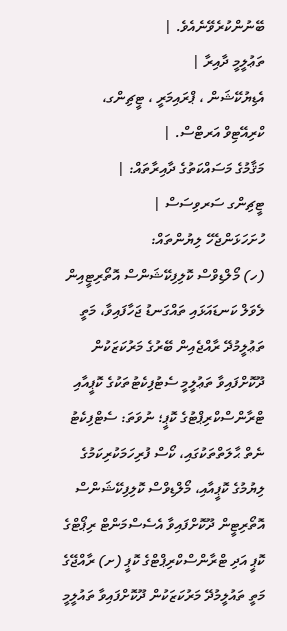ބޭނުންކުރެވޭނެއެވެ. |
ތަޢުލީމީ ދާއިރާ |
އެޑިޔުކޭޝަން ، ޕްރައިމަރީ ، ޓީޗިންގ، ކްރިއޭޓިވް އަރޓްސް. |
މަޤާމުގެ މަސައްކަތުގެ ދާއިރާތައް: |
ޓީޗިންގ ސަރވިސަސް |
ހުށަހަޅަންޖެހޭ ލިޔުންތައް:
(ހ) މޯލްޑިވްސް ކޮލިފިކޭޝަންސް އޮތޯރިޓީއިން ލެވަލް ކަނޑައަޅައި ތައްގަނޑު ޖަހާފައިވާ، މަތީ ތަޢުލީމުދޭ ރާއްޖެއިން ބޭރުގެ މަރުކަޒަކުން ދޫކޮށްފައިވާ ތަޢުލީމީ ސެޓުފިކެޓުތަކުގެ ކޮޕީއާއި ޓްރާންސްކްރިޕްޓުގެ ކޮޕީ؛ ނުވަތަ: ސެޓްފިކެޓު ނެތް ޙާލަތްތަކުގައި، ކޯސް ފުރިހަމަކުރިކަމުގެ ލިޔުމުގެ ކޮޕީއާއި، މޯލްޑިވްސް ކޮލިފިކޭޝަންސް އޮތޯރިޓީން ދޫކޮށްފައިވާ އެސެސްމަންޓް ރިޕޯޓްގެ ކޮޕީ އަދި ޓްރާންސްކްރިޕްޓްގެ ކޮޕީ (ށ) ރާއްޖޭގެ މަތީ ތައުލީމުދޭ މަރުކަޒަކުން ދޫކޮށްފައިވާ ތައުލީމީ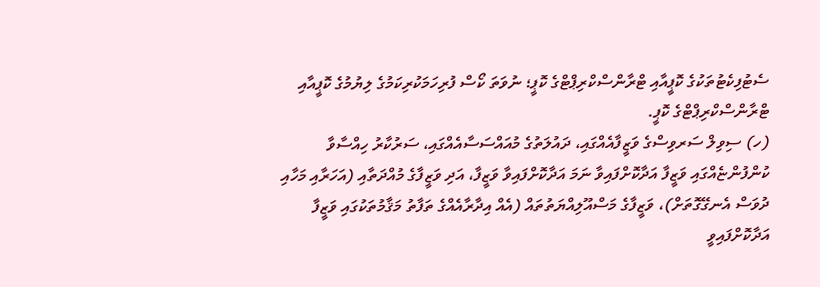ސެޓުފިކެޓުތަކުގެ ކޮޕީއާއި ޓްރާންސްކްރިޕްޓްގެ ކޮޕީ؛ ނުވަތަ ކޯސް ފުރިހަމަކުރިކަމުގެ ލިޔުމުގެ ކޮޕީއާއި ޓްރާންސްކްރިޕްޓްގެ ކޮޕީ.
(ހ) ސިވިލް ސަރވިސްގެ ވަޒީފާއެއްގައި، ދައުލަތުގެ މުއައްސަސާއެއްގައި، ސަރުކާރު ހިއްސާވާ ކުންފުންޏެއްގައި ވަޒީފާ އަދާކޮށްފައިވާ ނަމަ އަދާކޮށްފައިވާ ވަޒީފާ، އަދި ވަޒީފާގެ މުއްދަތާއި (އަހަރާއި މަހާއި ދުވަސް އެނގޭގޮތަށް)، ވަޒީފާގެ މަސްއޫލިއްޔަތުތައް (އެއް އިދާރާއެއްގެ ތަފާތު މަޤާމުތަކުގައި ވަޒީފާ އަދާކޮށްފައިވީ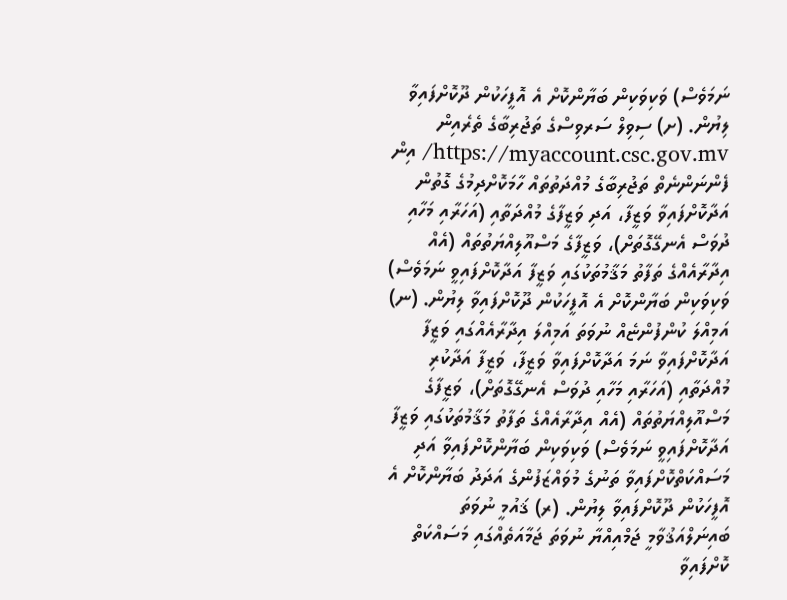ނަމަވެސް) ވަކިވަކިން ބަޔާންކޮށް އެ އޮފީހަކުން ދޫކޮށްފައިވާ ލިޔުން. (ށ) ސިވިލް ސަރވިސްގެ ތަޖުރިބާގެ ތެރެއިން https://myaccount.csc.gov.mv/ އިން ފެންނަންނެތް ތަޖުރިބާގެ މުއްދަތުތައް ހާމަކޮށްދިމުގެ ގޮތުން އަދާކޮށްފައިވާ ވަޒީފާ، އަދި ވަޒީފާގެ މުއްދަތާއި (އަހަރާއި މަހާއި ދުވަސް އެނގޭގޮތަށް)، ވަޒީފާގެ މަސްއޫލިއްޔަތުތައް (އެއް އިދާރާއެއްގެ ތަފާތު މަޤާމުތަކުގައި ވަޒީފާ އަދާކޮށްފައިވީ ނަމަވެސް) ވަކިވަކިން ބަޔާންކޮށް އެ އޮފީހަކުން ދޫކޮށްފައިވާ ލިޔުން. (ނ) އަމިއްލަ ކުންފުންޏެއް ނުވަތަ އަމިއްލަ އިދާރާއެއްގައި ވަޒީފާ އަދާކޮށްފައިވާ ނަމަ އަދާކޮށްފައިވާ ވަޒީފާ، ވަޒީފާ އަދާކުރި މުއްދަތާއި (އަހަރާއި މަހާއި ދުވަސް އެނގޭގޮތަށް)، ވަޒީފާގެ މަސްއޫލިއްޔަތުތައް (އެއް އިދާރާއެއްގެ ތަފާތު މަޤާމުތަކުގައި ވަޒީފާ އަދާކޮށްފައިވީ ނަމަވެސް) ވަކިވަކިން ބަޔާންކޮށްފައިވާ އަދި މަސައްކަތްކޮށްފައިވާ ތަނުގެ މުވައްޒަފުންގެ އަދަދު ބަޔާންކޮށް އެ އޮފީހަކުން ދޫކޮށްފައިވާ ލިޔުން. (ރ) ޤައުމީ ނުވަތަ ބައިނަލްއަޤުވާމީ ޖަމްއިއްޔާ ނުވަތަ ޖަމާއަތެއްގައި މަސައްކަތް ކޮށްފައިވާ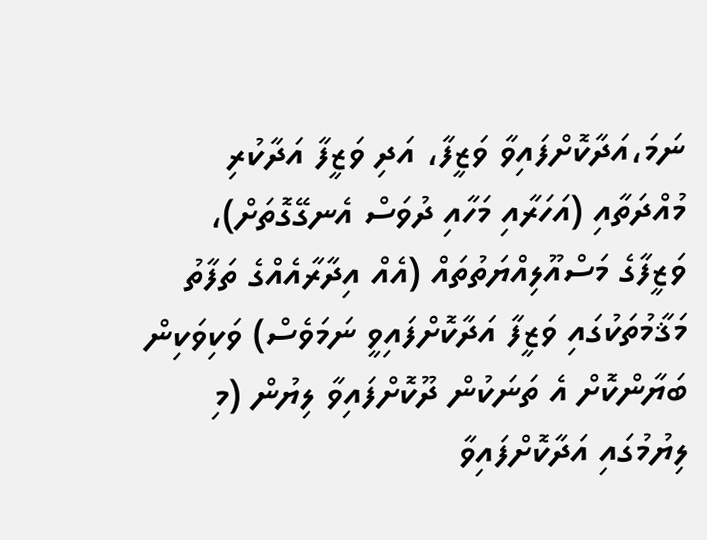ނަމަ،އަދާކޮށްފައިވާ ވަޒީފާ، އަދި ވަޒީފާ އަދާކުރި މުއްދަތާއި (އަހަރާއި މަހާއި ދުވަސް އެނގޭގޮތަށް)، ވަޒީފާގެ މަސްއޫލިއްޔަތުތައް (އެއް އިދާރާއެއްގެ ތަފާތު މަޤާމުތަކުގައި ވަޒީފާ އަދާކޮށްފައިވީ ނަމަވެސް) ވަކިވަކިން ބަޔާންކޮށް އެ ތަނަކުން ދޫކޮށްފައިވާ ލިޔުން (މި ލިޔުމުގައި އަދާކޮށްފައިވާ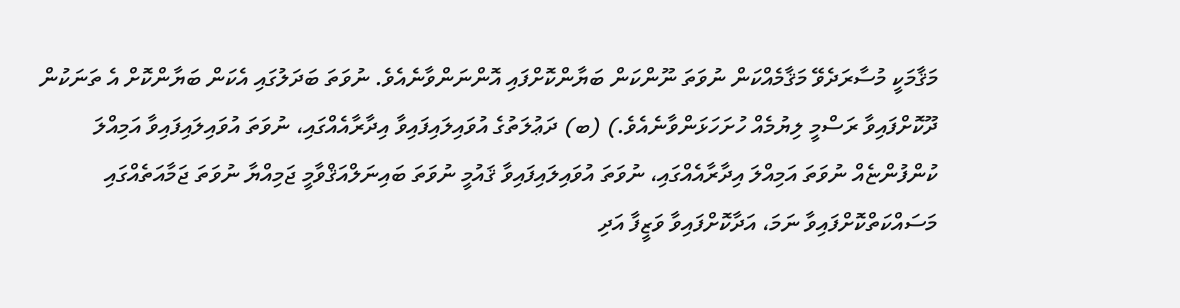މަޤާމަކީ މުސާރަދެވޭ މަޤާމެއްކަން ނުވަތަ ނޫންކަން ބަޔާންކޮށްފައި އޮންނަންވާނެއެވެ. ނުވަތަ ބަދަލުގައި އެކަން ބަޔާންކޮށް އެ ތަނަކުން ދޫކޮށްފައިވާ ރަސްމީ ލިޔުމެއް ހުށަހަޅަންވާނެއެވެ.) (ބ) ދަޢުލަތުގެ އުވައިލައިފައިވާ އިދާރާއެއްގައި، ނުވަތަ އުވައިލައިފައިވާ އަމިއްލަ ކުންފުންޏެއް ނުވަތަ އަމިއްލަ އިދާރާއެއްގައި، ނުވަތަ އުވައިލައިފައިވާ ޤައުމީ ނުވަތަ ބައިނަލްއަޤްވާމީ ޖަމިއްޔާ ނުވަތަ ޖަމާއަތެއްގައި މަސައްކަތްކޮށްފައިވާ ނަމަ، އަދާކޮށްފައިވާ ވަޒީފާ އަދި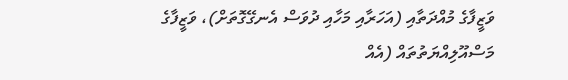ވަޒީފާގެ މުއްދަތާއި (އަހަރާއި މަހާއި ދުވަސް އެނގޭގޮތަށް)، ވަޒީފާގެ މަސްއޫލިއްޔަތުތައް (އެއް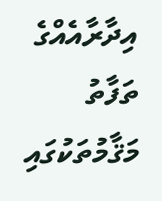އިދާރާއެއްގެ ތަފާތު މަޤާމުތަކުގައި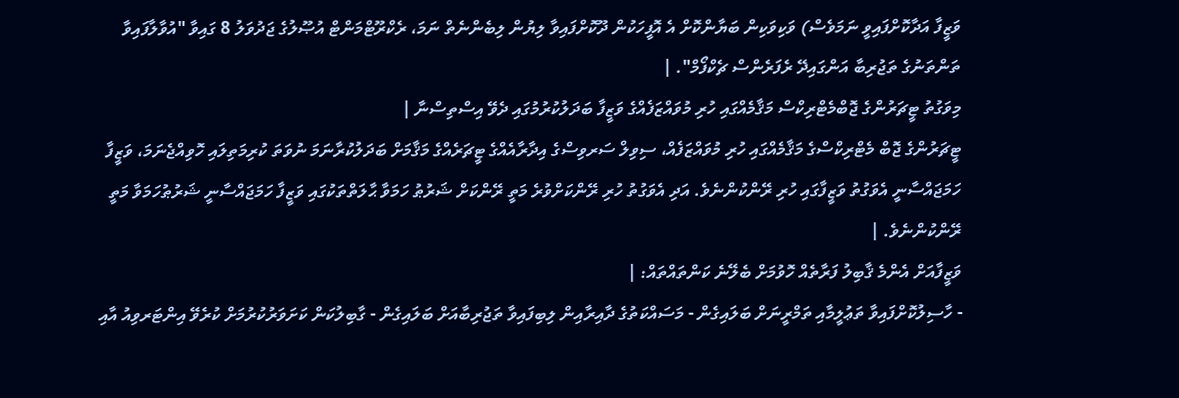ވަޒީފާ އަދާކޮށްފައިވީ ނަމަވެސް) ވަކިވަކިން ބަޔާންކޮށް އެ އޮފީހަކުން ދޫކޮށްފައިވާ ލިޔުން ލިބެންނެތް ނަމަ، ރެކްރޫޓްމަންޓް އުޞޫލުގެ ޖަދުވަލު 8 ގައިވާ "އުވާލާފައިވާ ތަންތަނުގެ ތަޖުރިބާ އަންގައިދޭ ރެފަރެންސް ޗެކްފޯމް". |
މިވަގުތު ޓީޗަރުންގެ ޖޮބްމެޓްރިކްސް މަޤާމެއްގައި ހުރި މުވައްޒަފެއްގެ ވަޒީފާ ބަދަލުކުރުމުގައި ދެވޭ އިސްތިސްނާ |
ޓީޗަރުންގެ ޖޮބް މެޓްރިކްސްގެ މަޤާމެއްގައި ހުރި މުވައްޒަފެއް، ސިވިލް ސަރވިސްގެ އިދާރާއެއްގެ ޓީޗަރެއްގެ މަޤާމަށް ބަދަލުކުރާނަމަ ނުވަތަ ކުރިމަތިލައި ހޮވިއްޖެނަމަ، ވަޒީފާ ހަމަޖައްސާނީ އެވަގުތު ވަޒީފާގައި ހުރި ރޭންކުންނެވެ. އަދި އެވަގުތު ހުރި ރޭންކަށްވުރެ މަތީ ރޭންކަށް ޝަރުޠު ހަމަވާ ޙާލަތްތަކުގައި ވަޒީފާ ހަމަޖައްސާނީ ޝަރުޠުހަމަވާ މަތީ ރޭންކުންނެވެ. |
ވަޒީފާއަށް އެންމެ ޤާބިލު ފަރާތެއް ހޮވުމަށް ބެލޭނެ ކަންތައްތައް: |
- ހާސިލުކޮށްފައިވާ ތަޢުލީމާއި ތަމްރީނަށް ބަލައިގެން - މަސައްކަތުގެ ދާއިރާއިން ލިބިފައިވާ ތަޖުރިބާއަށް ބަލައިގެން - ގާބިލުކަން ކަށަވަރުކުރުމަށް ކުރެވޭ އިންޓަރވިއު އާއި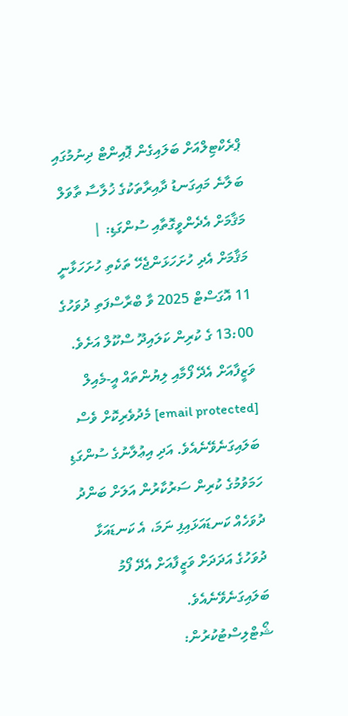ޕްރެކްޓިލްއަށް ބަލައިގެން ޕޮއިންޓް ދިނުމުގައި ބަލާނެ މައިގަނޑު ދާއިރާތަކުގެ ޚުލާސާ ތާވަލް
މަޤާމަށް އެދެންވީގޮތާއި ސުންގަޑި: |
މަޤާމަށް އެދި ހުށަހަޅަންޖެހޭ ތަކެތި ހުށަހަޅާނީ 11 އޮގަސްޓް 2025 ވާ ބްރާސްފަތި ދުވަހުގެ 13:00 ގެ ކުރިން ކަލައިދޫ ސްކޫލް އަށެވެ. ވަޒީފާއަށް އެދޭ ފޯމާއި ލިޔުންތައް އީ-މެއިލް [email protected] މެދުވެރިކޮށް ވެސް ބަލައިގަނެވޭނެއެވެ. އަދި އިޢުލާނުގެ ސުންގަޑި ހަމަވުމުގެ ކުރިން ސަރުކާރުން އަލަށް ބަންދު ދުވަހެއް ކަނޑައަޅައިފި ނަމަ، އެ ކަނޑައަޅާ ދުވަހުގެ އަދަދަށް ވަޒީފާއަށް އެދޭ ފޯމު ބަލައިގަނެވޭނެއެވެ.
ޝޯޓްލިސްޓުކުރުން: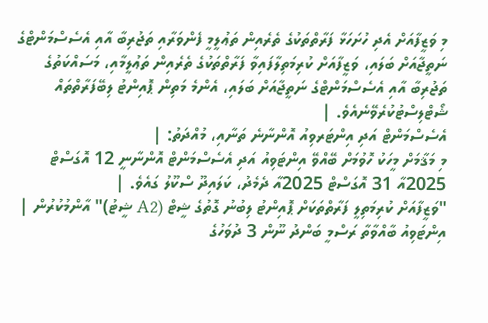މި ވަޒީފާއަށް އެދި ހުށަހަޅާ ފަރާތްތަކުގެ ތެރެއިން ތަޢުލީމީ ފެންވަރާއި ތަޖުރިބާ އާއި އެސެސްމަންޓްގެ ނަތީޖާއަށް ބަލައި، ވަޒީފާއަށް ކުރިމަތިލާފައިވާ ފަރާތްތަކުގެ ތެރެއިން ތަޢުލީމާއި، މަސައްކަތުގެ ތަޖުރިބާ އާއި އެސެސްމަންޓްގެ ނަތީޖާއަށް ބަލައި، އެންމެ މަތިން ޕޮއިންޓު ލިބޭފަރާތްތައް ޝޯޓްލިސްޓުކުރެވޭނެއެވެ. |
އެސެސްމަންޓް އަދި އިންޓަރވިއު އޮންނާނެ ތަނާއި، މުއްދަތު: |
މި މަޤާމަށް މީހަކު ހޮވުމަށް ބޭއްވޭ އިންޓަވިއު އަދި އެސެސްމަންޓް އޮންނާނީ 12 އޮގަސްޓް 2025އާ 31 އޮގަސްޓް 2025އާ ދެމެދު، ކަލައިދޫ ސްކޫލު ގައެވެ. |
"ވަޒީފާއަށް ކުރިމަތިލީ ފަރާތްތަކަށް ޕޮއިންޓު ލިބުނު ގޮތުގެ ޝީޓް (A2 ޝީޓު)" އާންމުކުރުން |
އިންޓަވިއު ބާއްވާތާ ރަސްމީ ބަންދު ނޫން 3 ދުވަހުގެ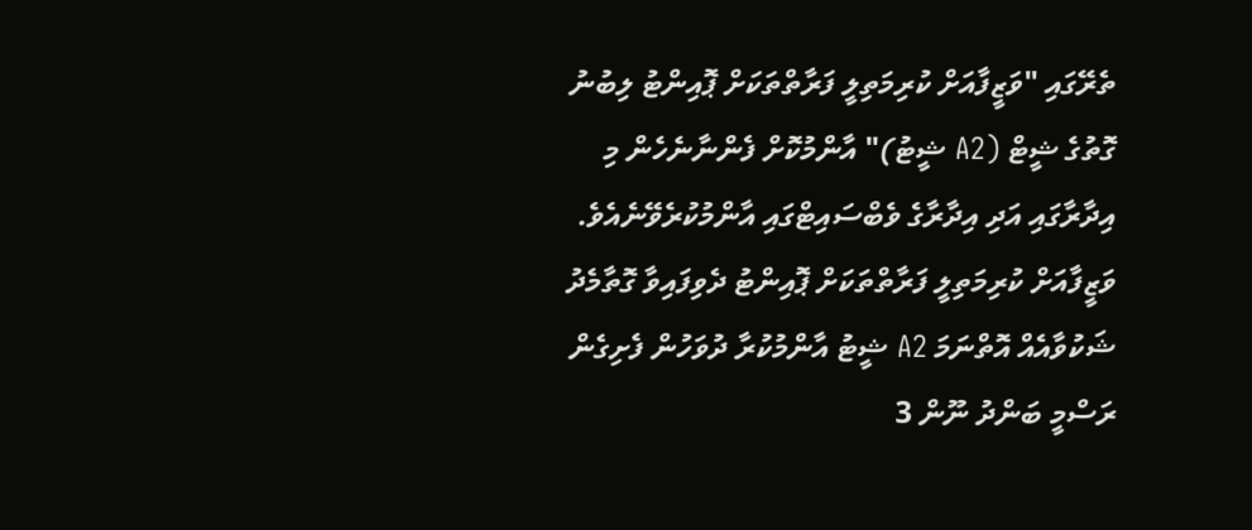ތެރޭގައި "ވަޒީފާއަށް ކުރިމަތިލީ ފަރާތްތަކަށް ޕޮއިންޓު ލިބުނު ގޮތުގެ ޝީޓް (A2 ޝީޓު)" އާންމުކޮށް ފެންނާނެހެން މި އިދާރާގައި އަދި އިދާރާގެ ވެބްސައިޓްގައި އާންމުކުރެވޭނެއެވެ. ވަޒީފާއަށް ކުރިމަތިލީ ފަރާތްތަކަށް ޕޮއިންޓު ދެވިފައިވާ ގޮތާމެދު ޝަކުވާއެއް އޮތްނަމަ A2 ޝީޓު އާންމުކުރާ ދުވަހުން ފެށިގެން ރަސްމީ ބަންދު ނޫން 3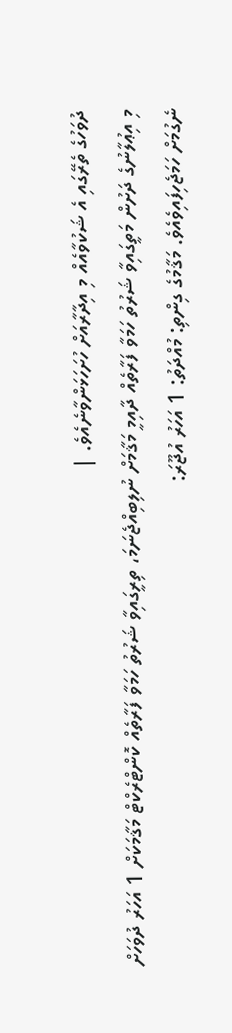ދުވަހުގެ ތެރޭގައި އެ ޝަކުވާއެއް މި އިދާރާއަށް ހުށަހަޅަންވާނެއެވެ. |
މި އިޢުލާނުގެ ދަށުން މަތީގައިވާ ޝަރުތު ހަމަވާ ފަރާތެއް ދާއިމީ މަޤާމަށް ނުލިބިއްޖެނަމަ، ތިރީގައިވާ ޝަރުތު ހަމަވާ ފަރާތެއް ކޮންޓްރެކްޓް މަޤާމަކަށް 1 އަހަރު ދުވަހަށް ނެގުމަށް ހަމަޖެހިފައިވެއެވެ. މަޤާމުގެ ގިންތި: މުއްދަތު: 1 އަހަރު އުޖޫރަ: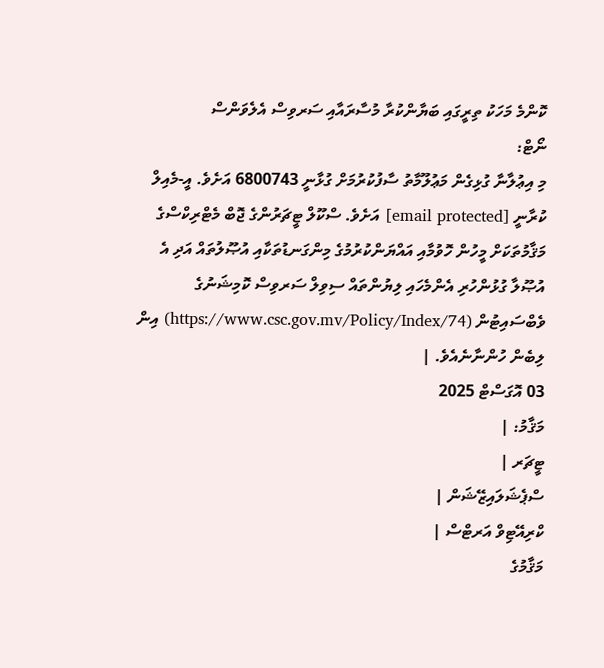ކޮންމެ މަހަކު ތިރީގައި ބަޔާންކުރާ މުސާރައާއި ސަރވިސް އެލެވަންސް
ނޯޓް:
މި އިޢުލާނާ ގުޅިގެން މަޢުލޫމާތު ސާފުކުރުމަށް ގުޅާނީ 6800743 އަށެވެ. އީ-މެއިލް ކުރާނީ [email protected] އަށެވެ. ސްކޫލް ޓީޗަރުންގެ ޖޮބް މެޓްރިކްސްގެ މަޤާމުތަކަށް މީހުން ހޮވުމާއި އައްޔަންކުރުމުގެ މިންގަނޑުތަކާއި އުޞޫލުތައް އަދި އެ އުޞޫލާ ގުޅުންހުރި އެންމެހައި ލިޔުންތައް ސިވިލް ސަރވިސް ކޮމިޝަނުގެ ވެބްސައިޓުން (https://www.csc.gov.mv/Policy/Index/74) އިން ލިބެން ހުންނާނެއެވެ. |
03 އޮގަސްޓް 2025
މަޤާމު: |
ޓީޗަރ |
ސްޕެޝަލައިޒޭޝަން |
ކްރިއޭޓިވް އަރޓްސް |
މަޤާމުގެ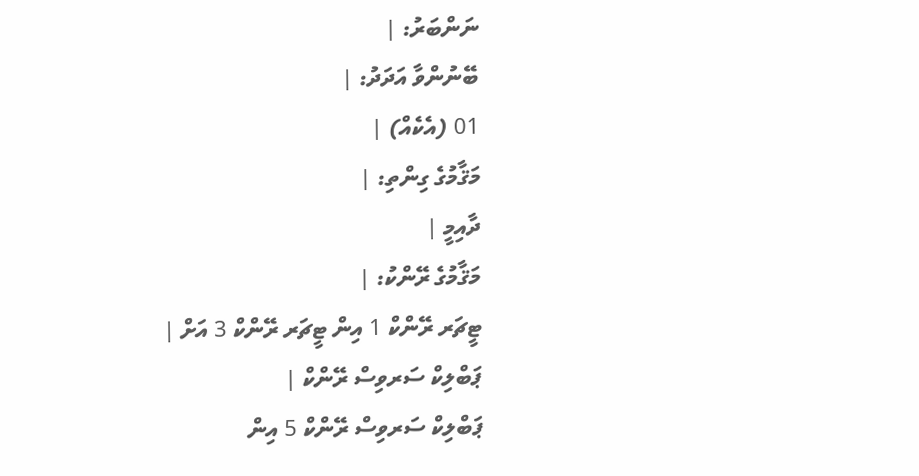ނަންބަރު: |
ބޭނުންވާ އަދަދު: |
01 (އެކެއް) |
މަޤާމުގެ ގިންތި: |
ދާއިމީ |
މަޤާމުގެ ރޭންކު: |
ޓީޗަރ ރޭންކް 1 އިން ޓީޗަރ ރޭންކް 3 އަށް |
ޕަބްލިކް ސަރވިސް ރޭންކް |
ޕަބްލިކް ސަރވިސް ރޭންކް 5 އިން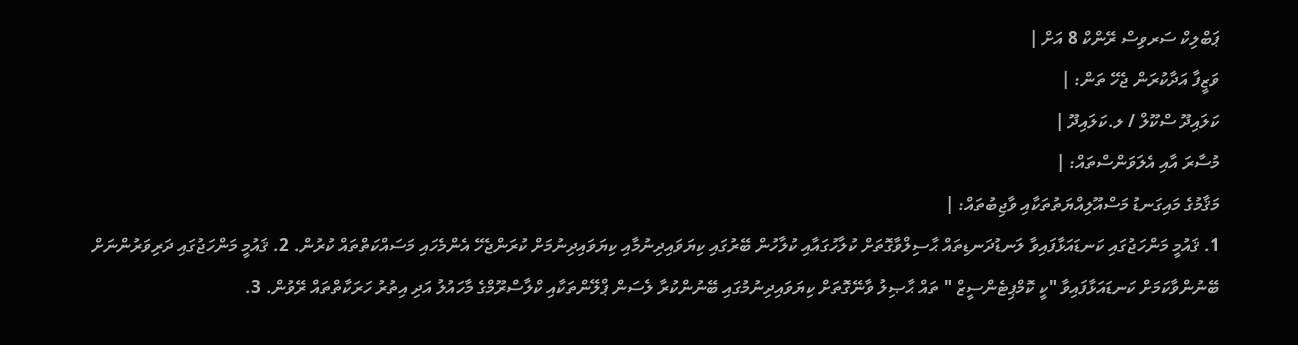ޕަބްލިކް ސަރވިސް ރޭންކް 8 އަށް |
ވަޒީފާ އަދާކުރަން ޖެހޭ ތަން: |
ކަލައިދޫ ސްކޫލް / ލ.ކަލައިދޫ |
މުސާރަ އާއި އެލަވަންސްތައް: |
މަޤާމުގެ މައިގަނޑު މަސްއޫލިއްޔަތުތަކާއި ވާޖިބުތައް: |
1. ޤައުމީ މަންހަޖުގައި ކަނޑައަޅާފައިވާ ލަނޑުދަނޑިތައް ޙާސިލްވާގޮތަށް ކުލާހުގައާއި ކުލާހުން ބޭރުގައި ކިޔަވައިދިނުމާއި ކިޔަވައިދިނުމަށް ކުރަންޖެހޭ އެންމެހައި މަސައްކަތްތައް ކުރުން. 2. ޤައުމީ މަންހަޖުގައި ދަރިވަރުންނަށް ބޭނުންވާކަމަށް ކަނޑައަޅާފައިވާ "ކީ ކޮމްޕިޓެންސީޒް " ތައް ޙާޞިލު ވާނޭގޮތަށް ކިޔަވައިދިނުމުގައި ބޭނުންކުރާ ލެސަން ޕްލޭންތަކާއި ކްލާސްރޫމްގެ މާހައުލު އަދި އިތުރު ހަރަކާތްތައް ރޭވުން. 3.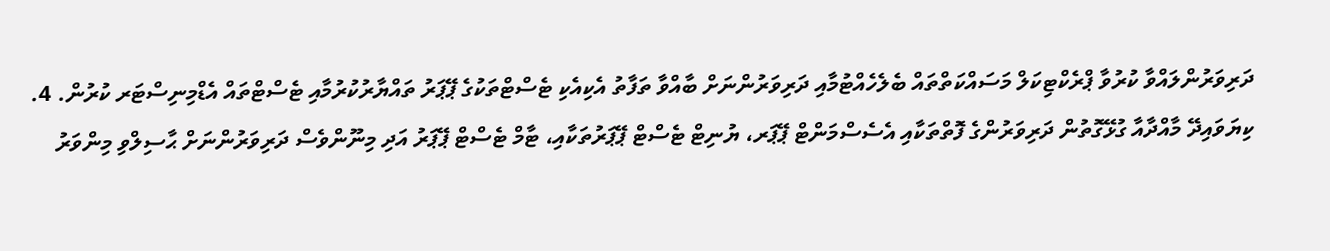ދަރިވަރުންލައްވާ ކުރުވާ ޕްރެކްޓިކަލް މަސައްކަތްތައް ބެލެހެއްޓުމާއި ދަރިވަރުންނަށް ބާއްވާ ތަފާތު އެކިއެކި ޓެސްޓްތަކުގެ ޕޭޕަރު ތައްޔާރުކުރުމާއި ޓެސްޓްތައް އެޑްމިނިސްޓަރ ކުރުން. 4. ކިޔަވައިދޭ މާއްދާއާ ގުޅޭގޮތުން ދަރިވަރުންގެ ފޮތްތަކާއި އެސެސްމަންޓް ޕޭޕަރ، ޔުނިޓް ޓެސްޓް ޕޭޕަރުތަކާއި، ޓާމް ޓެސްޓް ޕޭޕަރު އަދި މިނޫންވެސް ދަރިވަރުންނަށް ޙާސިލްވި މިންވަރު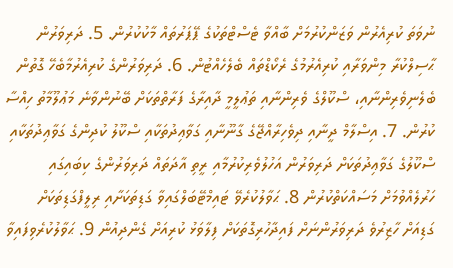ނުވަތަ ކުރިއެރުން ވަޒަންކުރުމަށް ބާއްވާ ޓެސްޓްތަކުގެ ޕޭޕަރުތައް މާކުކުރުން. 5. ދަރިވަރުން ޙާސިލްކުރާ މިންވަރާއި ކުރިއެރުމުގެ ރެކޯޑްތައް ބެލެހެއްޓުން. 6. ދަރިވަރުންގެ ކުރިއެރުމާބެހޭ ގޮތުން ބެލެނިވެރިންނާއި، ސްކޫލްގެ ވެރިންނާއި ތަޢުލީމީ ދާއިރާގެ ފަރާތްތަކަށް ބޭނުންވާނެ މަޢުލޫމާތު ހިއްސާ ކުރުން. 7. އިސްލާމް ދީނާއި ދިވެހިރާއްޖޭގެ ގާނޫނާއި ގަވާޢިދުތަކާއި ސްކޫލު ކުދިންގެ ގަވާޢިދުތަކާއި ސްކޫލުގެ ގަވާޢިދުތަކަށް ދަރިވަރުން އަހުލުވެރިކުރުމާއި ރީތި އާދަތައް ދަރިވަރުންގެ ކިބައިގައި ހަރުލެއްވުމަށް މަސައްކަތްކުރުން 8. ޙަވާލުކުރެވޭ ޓައިމްޓޭބަލްގައިވާ ގަޑިތަކަށާއި ރިލީފްގަޑިތަކަށް ގަޑިއަށް ހާޒިރުވެ ދަރިވަރުންނަށް ފައިދާހުރިގޮތަކަށް ފިލާވަޅު ކުރިއަށް ގެންދިއުން 9. ޙަވާލުކުރެވިފައިވާ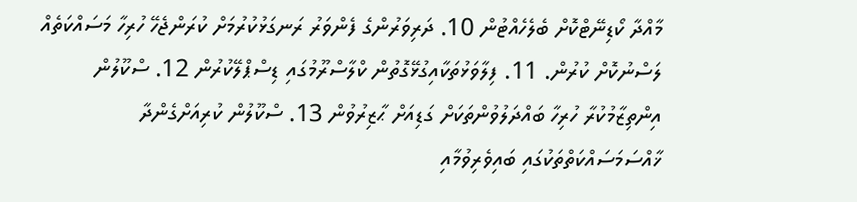މާއްދާ ކޯޑިނޭޓްކޮށް ބެލެހެއްޓުން 10. ދަރިވަރުންގެ ފެންވަރު ރަނގަޅުކުރުމަށް ކުރަންޖެހޭ ހުރިހާ މަސައްކަތެއް ލަސްނުކޮށް ކުރުން. 11. ފިލާވަޅުތަކާއިގުޅޭގޮތުން ކްލާސްރޫމުގައި ޑިސްޕްލޭކުރުން 12. ސްކޫލުން އިންތިޒާމުކުރާ ހުރިހާ ބައްދަލުވުންތަކަށް ގަޑިއަށް ޙާޒިރުވުން 13. ސްކޫލުން ކުރިއަށްގެންދާ ޚާއްސަމަސައްކަތްތަކުގައި ބައިވެރިވުމާއި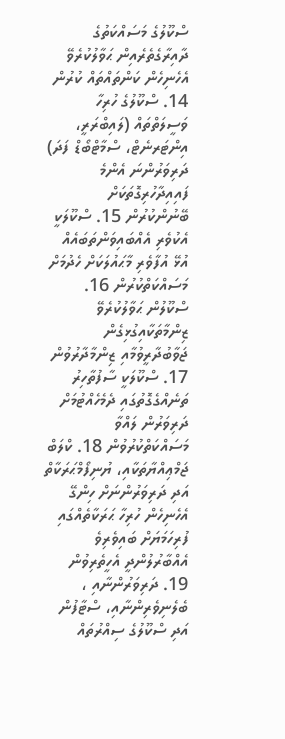ސްކޫލުގެ މަސައްކަތުގެ ދާއިރާގެތެރެއިން ޙަވާލުކުރެވޭ އެހެނިހެން ކަންތައްތައް ކުރުން 14. ސްކޫލުގެ ހުރިހާ ވަސީލަތްތައް (ލައިބްރަރީ، އިންޓަރނެޓް، ސްމާޓްބޯޑް ފަދަ) ދަރިވަރުންނަ އެންމެ ފައިއިދާހުރިގޮތަކަށް ބޭނުންކުރުން 15. ސްކޫލަކީ އެކުވެރި އެއްބައިވަންތަބައެއް އުޅޭ އުފާވެރި މާޙައުލަކަށް ހެދުމަށް މަސައްކަތްކުރުން 16. ސްކޫލުން ޙަވާލުކުރެވޭ ޒިންމާތަކާއިގުޅިގެން ޖަވާބުދާރީވުމާއި ޒިންމާދާރުވުން 17. ސްކޫލަކީ ސާފުތާހިރު ތަނެއްގެގޮތުގައި ދެމެހެއްޓުމަށް ދަރިވަރުން ލައްވާ މަސައްކަތްކުރުވުން 18. ކްލަބް ޖަމްޢިއްޔާތަކާއި، ޔުނިފޯމްޙަރަކާތް އަދި ދަރިވަރުންނަށް ހިންގޭ އެހެނިހެން ހުރިހާ ޙަރަކާތެއްގައި ފުރިހަމަޔަށް ބައިވެރިވެ އެއްބާރުލުންދީ އެހީތެރިވުން 19. ދަރިވަރުންނާއި ، ބެލެނިވެރިންނާއި، ސްޓާފުން އަދި ސްކޫލުގެ ސިއްރުތައް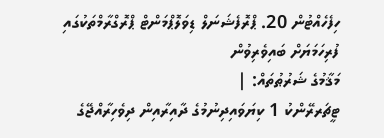ހިފެހެއްޓުން 20. ޕްރޮފެޝަނަލް ޑިވަލޮޕްމަންޓް ޕްރޮގްރާމްތަކުގައި ފުރިހަމަޔަށް ބައިވެރިވުން
މަޤާމުގެ ޝަރުޠުތައް: |
ޓީޗަރރޭންކު 1 ކިޔަވައިދިނުމުގެ ދާއިރާއިން ދިވެހިރާއްޖޭގެ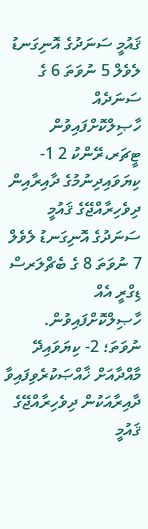ޤައުމީ ސަނަދުގެ އޮނިގަނޑު ލެވެލް 5 ނުވަތަ 6 ގެ ސަނަދެއް ހާޞިލްކޮށްފައިވުން
ޓީޗަރ،ރޭންކު 2 1- ކިޔަވައިދިނުމުގެ ދާއިރާއިން ދިވެހިރާއްޖޭގެ ޤައުމީ ސަނަދުގެ އޮނިގަނޑު ލެވެލް 7 ނުވަތަ 8 ގެ ބެޗްލަރސް ޑިގްރީ އެއް ހާޞިލްކޮށްފައިވުން. ނުވަތަ؛ 2- ކިޔަވައިދޭ މާއްދާއަށް ޚާއްޞަކުރެވިފައިވާ ދާއިރާއަކުން ދިވެހިރާއްޖޭގެ ޤައުމީ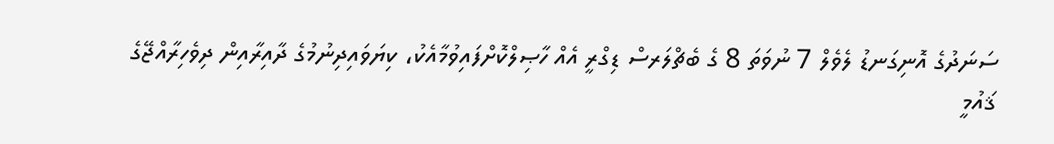ސަނަދުގެ އޮނިގަނޑު ލެވެލް 7 ނުވަތަ 8 ގެ ބެޗްލަރސް ޑިގްރީ އެއް ހާޞިލްކޮށްފައިވުމާއެކު، ކިޔަވައިދިނުމުގެ ދާއިރާއިން ދިވެހިރާއްޖޭގެ ޤައުމީ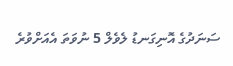ސަނަދުގެ އޮނިގަނޑު ލެވެލް 5 ނުވަތަ އެއަށްވުރެ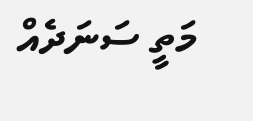މަތީ ސަނަދެއް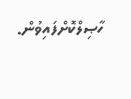ހާޞިލްކޮށްފައިވުން.